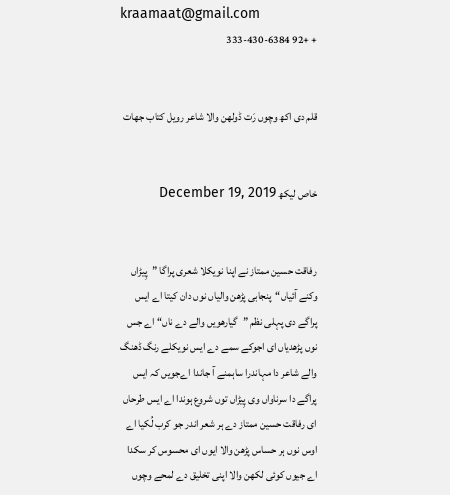kraamaat@gmail.com
+ +92 333-430-6384


قلم دی اکھ وچوں رَت ڈولھن والا شاعر رویل کتاب جھات


خاص لیکھ December 19, 2019


رفاقت حسین ممتاز نے اپنا نویکلا شعری پراگا ”پِیڑاں وکنے آئیاں“پنجابی پڑھن والیاں نوں دان کیتا اے ایس پراگے دی پہلی نظم ”گیارھویں والے دے ناں“ اے جس نوں پڑھدیاں ای اجوکے سمے دے ایس نویکلے رنگ ڈھنگ والے شاعر دا مہاندرا ساہمنے آ جاندا اےجویں کہ ایس پراگے دا سرناواں وی پِیڑاں توں شروع ہوندا اے ایس طرحاں ای رفاقت حسین ممتاز دے ہر شعر اندر جو کرب لُکیا اے اوس نوں ہر حساس پڑھن والا ایوں ای محسوس کر سکدا اے جیوں کوئی لکھن والا اپنی تخلیق دے لمحے وچوں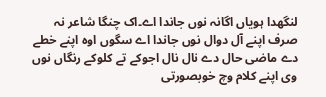لنگھدا ہویاں اگانہ نوں جاندا اے۔اک چنگا شاعر نہ صرف اپنے آل دوال نوں جاندا اے سگوں اوہ اپنے خطے دے ماضی حال دے نال نال اجوکے تے کلوکے رنگاں نوں وی اپنے کلام وچ خوبصورتی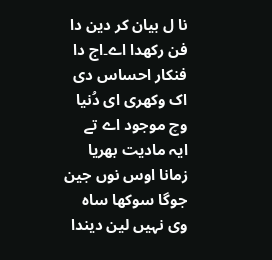نا ل بیان کر دین دا فن رکھدا اے۔اج دا فنکار احساس دی اک وکھری ای دُنیا وچ موجود اے تے ایہ مادیت بھریا زمانا اوس نوں جین جوگا سوکھا ساہ وی نہیں لین دیندا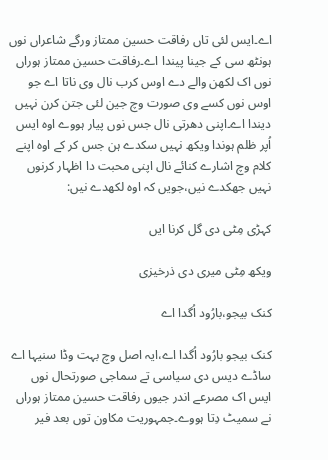اے۔ایس لئی تاں رفاقت حسین ممتاز ورگے شاعراں نوں ہونٹھ سی کے جینا پیندا اے۔رفاقت حسین ممتاز ہوراں نوں اک لکھن والے دے اوس کرب نال وی ناتا اے جو اوس نوں کسے وی صورت وچ جین لئی جتن کرن نہیں دیندا اے۔اپنی دھرتی نال جس نوں پیار ہووے اوہ ایس اُپر ظلم ہوندا ویکھ نہیں سکدے ہن جس کر کے اوہ اپنے کلام وچ اشارے کنائے نال اپنی محبت دا اظہار کرنوں نہیں جھکدے نیں،جویں کہ اوہ لکھدے نیں:

کہڑی مِٹی دی گل کرنا ایں

ویکھ مِٹی میری دی ذرخیزی

کنک بیجو،بارُود اُگدا اے

کنک بیجو بارُود اُگدا اے،ایہ اصل وچ بہت وڈا سنیہا اے ساڈے دیس دی سیاسی تے سماجی صورتحال نوں ایس اک مصرعے اندر جیوں رفاقت حسین ممتاز ہوراں نے سمیٹ دِتا ہووے۔جمہوریت مکاون توں بعد فیر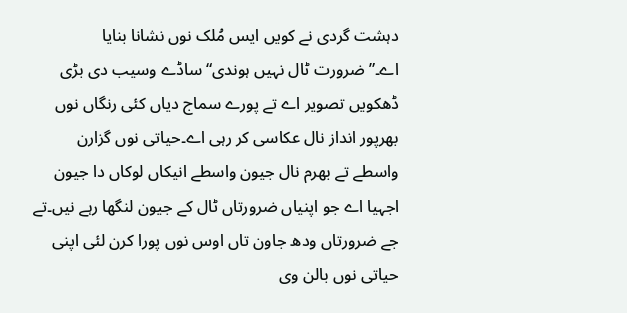دہشت گردی نے کویں ایس مُلک نوں نشانا بنایا اے۔”ضرورت ٹال نہیں ہوندی“ساڈے وسیب دی بڑی ڈھکویں تصویر اے تے پورے سماج دیاں کئی رنگاں نوں بھرپور انداز نال عکاسی کر رہی اے۔حیاتی نوں گزارن واسطے تے بھرم نال جیون واسطے انیکاں لوکاں دا جیون اجہیا اے جو اپنیاں ضرورتاں ٹال کے جیون لنگھا رہے نیں۔تے جے ضرورتاں ودھ جاون تاں اوس نوں پورا کرن لئی اپنی حیاتی نوں بالن وی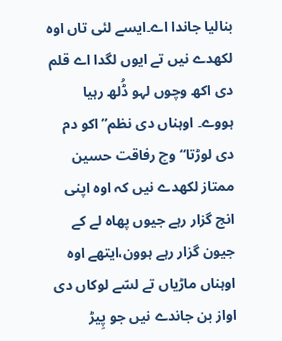بنالیا جاندا اے۔ایسے لئی تاں اوہ لکھدے نیں تے ایوں لگدا اے قلم دی اکھ وچوں لہو ڈُلھ رہیا ہووے۔ اوہناں دی نظم”اکو دم دی لوڑتا“وچ رفاقت حسین ممتاز لکھدے نیں کہ اوہ اپنی انج گزار رہے جیوں پھاہ لے کے جیون گزار رہے ہوون،ایتھے اوہ اوہناں ماڑیاں تے لسّے لوکاں دی اواز بن جاندے نیں جو پِیڑ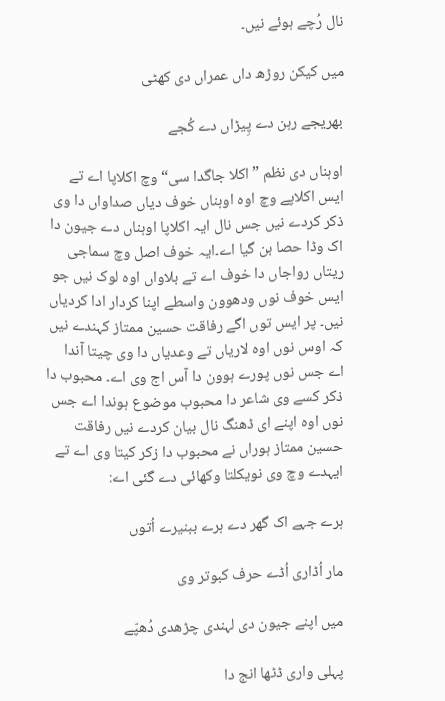نال رُچے ہوئے نیں۔

میں کیکن روڑھ داں عمراں دی کھٹی

بھریجے رہن دے پِیڑاں دے کُجے

اوہناں دی نظم ”اکلا جاگدا سی“ وچ اکلاپا اے تے ایس اکلاپے وچ اوہ اوہناں خوف دیاں صداواں دا وی ذکر کردے نیں جس نال ایہ اکلاپا اوہناں دے جیون دا اک وڈا حصا بن گیا اے۔ایہ خوف اصل وچ سماجی ریتاں رواجاں دا خوف اے تے بلاواں اوہ لوک نیں جو ایس خوف نوں ودھوون واسطے اپنا کردار ادا کردیاں نیں۔ پر ایس توں اگے رفاقت حسین ممتاز کہندے نیں کہ اوس نوں اوہ لاریاں تے وعدیاں دا وی چیتا آندا اے جس نوں پورے ہوون دا آس اج وی اے۔ محبوب دا ذکر کسے وی شاعر دا محبوب موضوع ہوندا اے جس نوں اوہ اپنے ای ڈھنگ نال بیان کردے نیں رفاقت حسین ممتاز ہوراں نے محبوب دا زکر کیتا وی اے تے ایہدے وچ وی نویکلتا وکھائی دے گئی اے:

ہرے جہے اک گھر دے ہرے ببنیرے اُتوں

مار اُڈاری اُڈے حرف کبوتر وی

میں اپنے جیون دی لہندی چڑھدی دُھپّے

پہلی واری ڈٹھا انج دا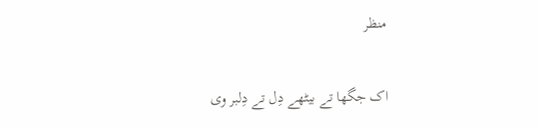منظر

اک جگھا تے بیٹھے دِل تے دِلبر وی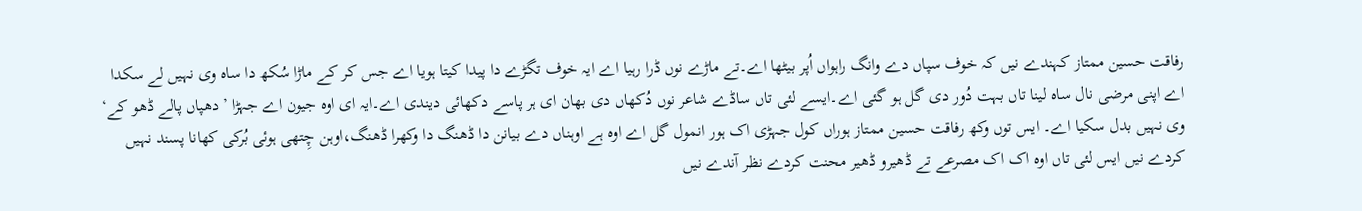رفاقت حسین ممتاز کہندے نیں کہ خوف سپاں دے وانگ راہواں اُپر بیٹھا اے۔تے ماڑے نوں ڈرا رہیا اے ایہ خوف تگڑے دا پیدا کیتا ہویا اے جس کر کے ماڑا سُکھ دا ساہ وی نہیں لے سکدا اے اپنی مرضی نال ساہ لینا تاں بہت دُور دی گل ہو گئی اے۔ایسے لئی تاں ساڈے شاعر نوں دُکھاں دی بھان ای ہر پاسے دکھائی دیندی اے۔ایہ ای اوہ جیون اے جہڑا ’دھپاں پالے ڈھو کے‘ وی نہیں بدل سکیا اے۔ ایس توں وکھ رفاقت حسین ممتاز ہوراں کول جہڑی اک ہور انمول گل اے اوہ ہے اوہناں دے بیانن دا ڈھنگ دا وکھرا ڈھنگ،اوہن چِتھی ہوئی بُرکی کھانا پسند نہیں کردے نیں ایس لئی تاں اوہ اک اک مصرعے تے ڈھیرو ڈھیر محنت کردے نظر آندے نیں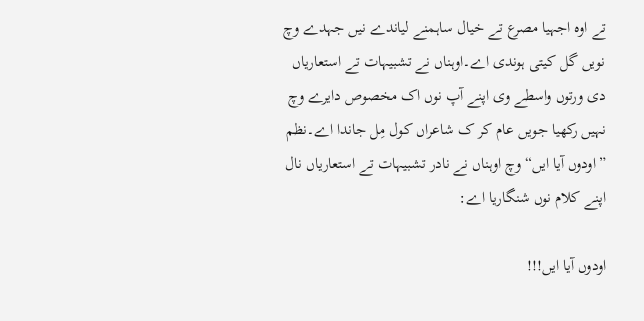تے اوہ اجہیا مصرع تے خیال ساہمنے لیاندے نیں جہدے وچ نویں گل کیتی ہوندی اے۔اوہناں نے تشبیہات تے استعاریاں دی ورتوں واسطے وی اپنے آپ نوں اک مخصوص دایرے وچ نہیں رکھیا جویں عام کر ک شاعراں کول مِل جاندا اے۔نظم ”اودوں آیا ایں“وچ اوہناں نے نادر تشبیہات تے استعاریاں نال اپنے کلام نوں شنگاریا اے:

اودوں آیا ایں!!!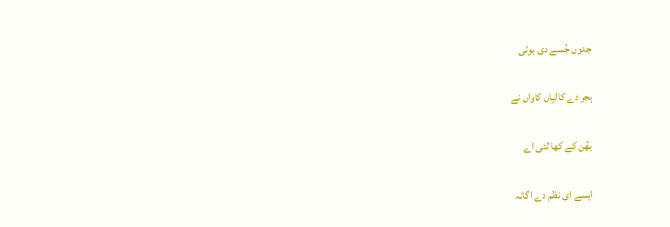جدوں جُسے دی بوٹی

ہجر دے کالیاں کاواں نے

بھُن کے کھا لئی اے

ایسے ای نظم دے اگانہ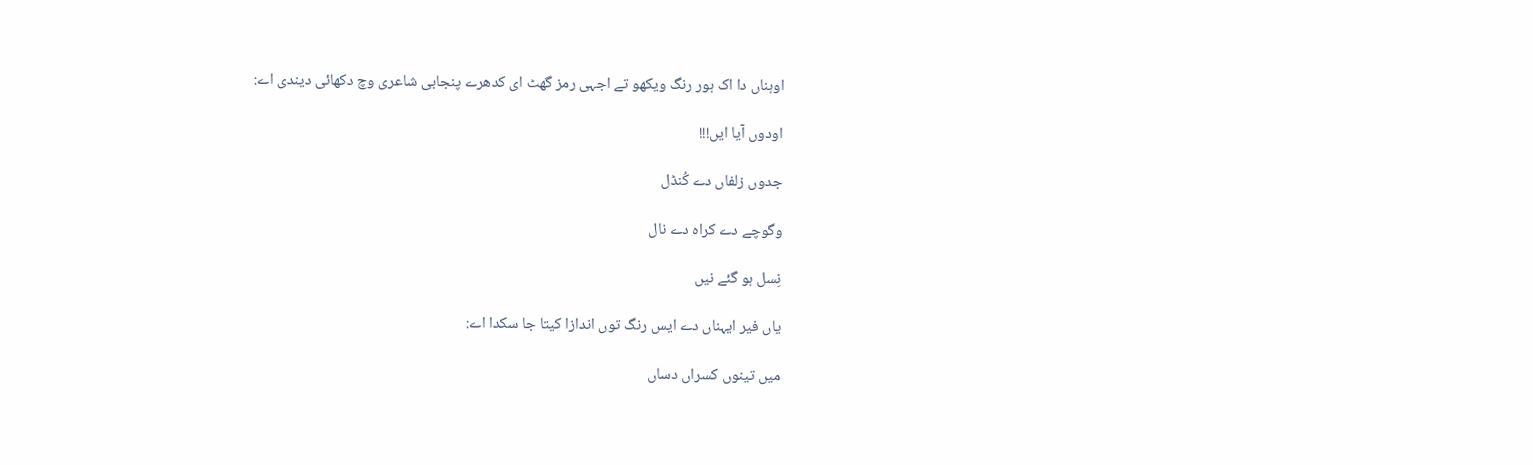اوہناں دا اک ہور رنگ ویکھو تے اجہی رمز گھٹ ای کدھرے پنجابی شاعری وچ دکھائی دیندی اے:

اودوں آیا ایں!!!

جدوں زلفاں دے کُنڈل

وگوچے دے کراہ دے نال

نِسل ہو گئے نیں

یاں فیر ایہناں دے ایس رنگ توں اندازا کیتا جا سکدا اے:

میں تینوں کسراں دساں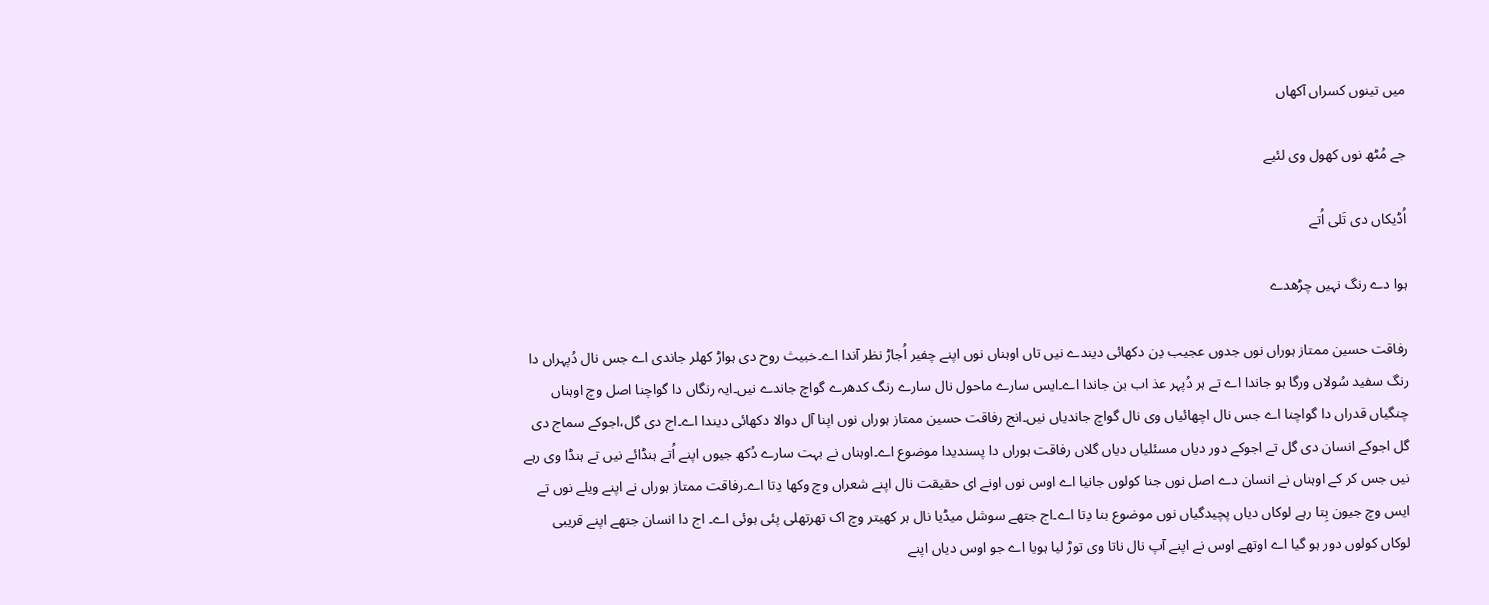میں تینوں کسراں آکھاں

جے مُٹھ نوں کھول وی لئیے

اُڈیکاں دی تَلی اُتے

ہوا دے رنگ نہیں چڑھدے

رفاقت حسین ممتاز ہوراں نوں جدوں عجیب دِن دکھائی دیندے نیں تاں اوہناں نوں اپنے چفیر اُجاڑ نظر آندا اے۔خبیث روح دی ہواڑ کھلر جاندی اے جس نال دُپہراں دا رنگ سفید سُولاں ورگا ہو جاندا اے تے ہر دُپہر عذ اب بن جاندا اے۔ایس سارے ماحول نال سارے رنگ کدھرے گواچ جاندے نیں۔ایہ رنگاں دا گواچنا اصل وچ اوہناں چنگیاں قدراں دا گواچنا اے جس نال اچھائیاں وی نال گواچ جاندیاں نیں۔انج رفاقت حسین ممتاز ہوراں نوں اپنا آل دوالا دکھائی دیندا اے۔اج دی گل،اجوکے سماج دی گل اجوکے انسان دی گل تے اجوکے دور دیاں مسئلیاں دیاں گلاں رفاقت ہوراں دا پسندیدا موضوع اے۔اوہناں نے بہت سارے دُکھ جیوں اپنے اُتے ہنڈائے نیں تے ہنڈا وی رہے نیں جس کر کے اوہناں نے انسان دے اصل نوں جنا کولوں جانیا اے اوس نوں اونے ای حقیقت نال اپنے شعراں وچ وکھا دِتا اے۔رفاقت ممتاز ہوراں نے اپنے ویلے نوں تے ایس وچ جیون بِتا رہے لوکاں دیاں پچیدگیاں نوں موضوع بنا دِتا اے۔اج جتھے سوشل میڈیا نال ہر کھیتر وچ اک تھرتھلی پئی ہوئی اے۔ اج دا انسان جتھے اپنے قریبی لوکاں کولوں دور ہو گیا اے اوتھے اوس نے اپنے آپ نال ناتا وی توڑ لیا ہویا اے جو اوس دیاں اپنے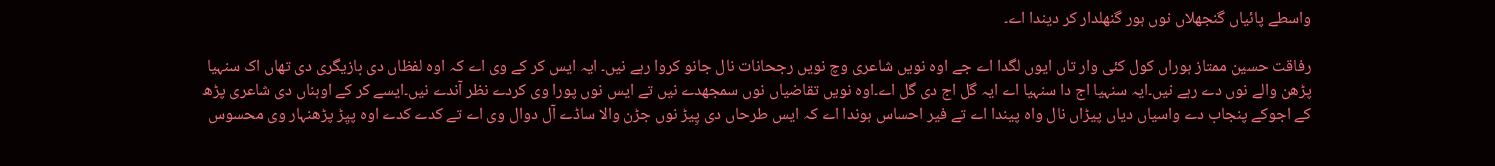واسطے پائیاں گنجھلاں نوں ہور گنھلدار کر دیندا اے۔

رفاقت حسین ممتاز ہوراں کول کئی وار تاں ایوں لگدا اے جے اوہ نویں شاعری وچ نویں رجحانات نال جانو کروا رہے نیں۔ ایہ ایس کر کے وی اے کہ اوہ لفظاں دی بازیگری دی تھاں اک سنہیا پڑھن والے نوں دے رہے نیں۔ایہ سنہیا اج دا سنہیا اے ایہ گل اج دی گل اے۔اوہ نویں تقاضیاں نوں سمجھدے نیں تے ایس نوں پورا وی کردے نظر آندے نیں۔ایسے کر کے اوہناں دی شاعری پڑھ کے اجوکے پنجاب دے واسیاں دیاں پیڑاں نال واہ پیندا اے تے فیر احساس ہوندا اے کہ ایس طرحاں دی پِیڑ نوں جڑن والا ساڈے آل دوال وی اے تے کدے کدے اوہ پیِڑ پڑھنہار وی محسوس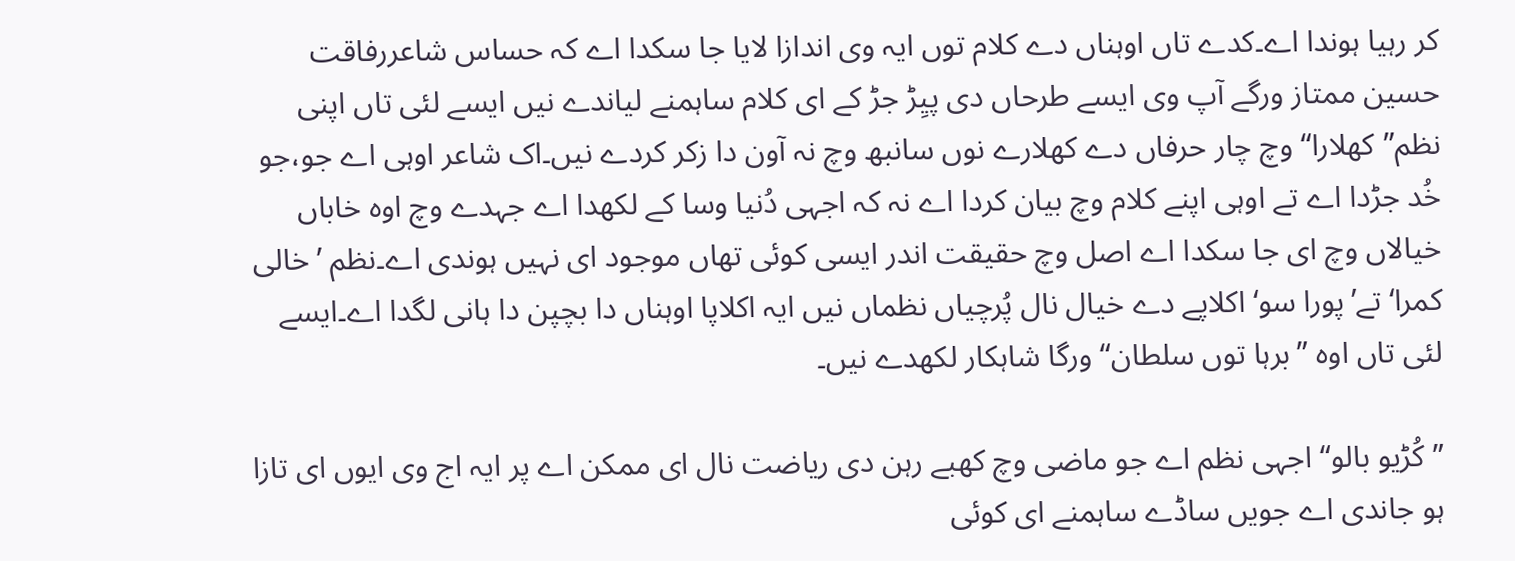کر رہیا ہوندا اے۔کدے تاں اوہناں دے کلام توں ایہ وی اندازا لایا جا سکدا اے کہ حساس شاعررفاقت حسین ممتاز ورگے آپ وی ایسے طرحاں دی پیِڑ جڑ کے ای کلام ساہمنے لیاندے نیں ایسے لئی تاں اپنی نظم”کھلارا“ وچ چار حرفاں دے کھلارے نوں سانبھ وچ نہ آون دا زکر کردے نیں۔اک شاعر اوہی اے جو،جو خُد جڑدا اے تے اوہی اپنے کلام وچ بیان کردا اے نہ کہ اجہی دُنیا وسا کے لکھدا اے جہدے وچ اوہ خاباں خیالاں وچ ای جا سکدا اے اصل وچ حقیقت اندر ایسی کوئی تھاں موجود ای نہیں ہوندی اے۔نظم ’خالی کمرا‘ تے’پورا سو‘ اکلاپے دے خیال نال پُرچیاں نظماں نیں ایہ اکلاپا اوہناں دا بچپن دا ہانی لگدا اے۔ایسے لئی تاں اوہ ”برہا توں سلطان“ ورگا شاہکار لکھدے نیں۔

”کُڑیو بالو“ اجہی نظم اے جو ماضی وچ کھبے رہن دی ریاضت نال ای ممکن اے پر ایہ اج وی ایوں ای تازا ہو جاندی اے جویں ساڈے ساہمنے ای کوئی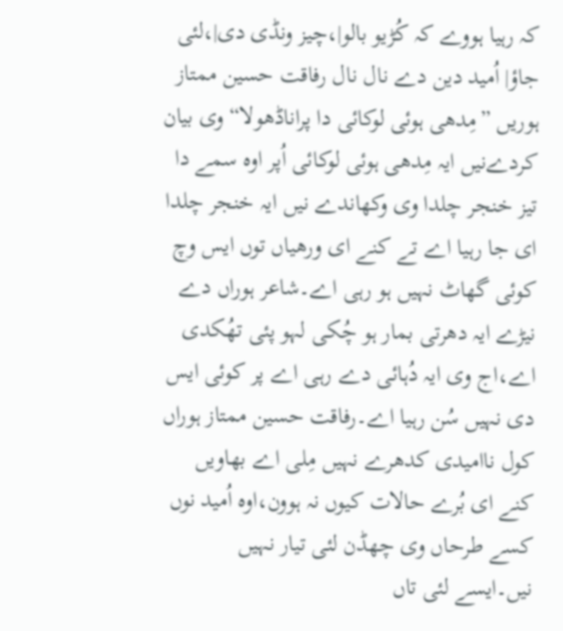کہ رہیا ہووے کہ کُڑیو بالو|،چیز ونڈی دی|،لئی جاؤ| اُمید دین دے نال نال رفاقت حسین ممتاز ہوریں ”مِدھی ہوئی لوکائی دا پراناڈھولا“ وی بیان کردےنیں ایہ مِدھی ہوئی لوکائی اُپر اوہ سمے دا تیز خنجر چلدا وی وکھاندے نیں ایہ خنجر چلدا ای جا رہیا اے تے کنے ای ورھیاں توں ایس وچ کوئی گھاٹ نہیں ہو رہی اے۔شاعر ہوراں دے نیڑے ایہ دھرتی بمار ہو چُکی لہو پئی تھُکدی اے،اج وی ایہ دُہائی دے رہی اے پر کوئی ایس دی نہیں سُن رہیا اے۔رفاقت حسین ممتاز ہوراں کول ناامیدی کدھرے نہیں مِلی اے بھاویں کنے ای بُرے حالات کیوں نہ ہوون،اوہ اُمید نوں کسے طرحاں وی چھڈن لئی تیار نہیں نیں۔ایسے لئی تاں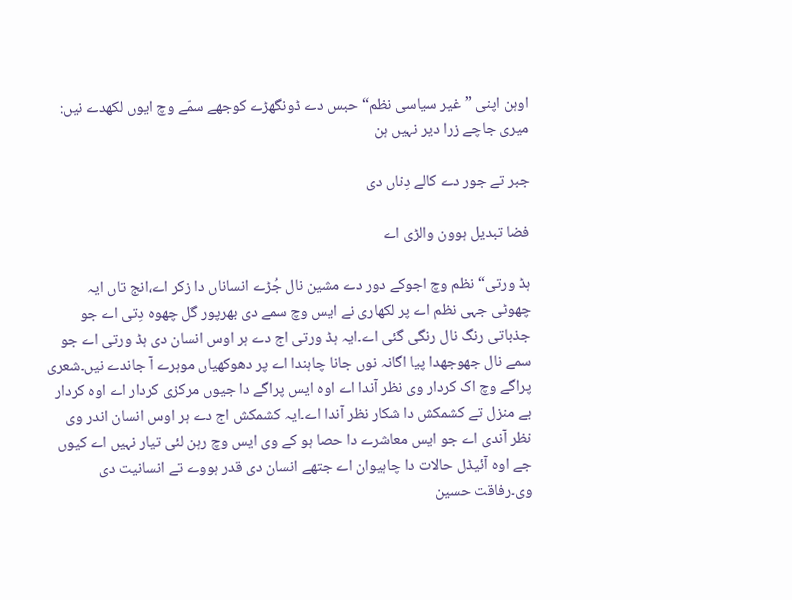اوہن اپنی ”غیر سیاسی نظم“ حبس دے ڈونگھڑے کوجھے سمّے وچ ایوں لکھدے نیں: میری جاچے زرا دیر نہیں ہن

جبر تے جور دے کالے دِناں دی

فضا تبدیل ہوون والڑی اے

ہڈ ورتی“ نظم وچ اجوکے دور دے مشین نال جُڑے انساناں دا زکر اے،انج تاں ایہ چھوٹی جہی نظم اے پر لکھاری نے ایس وچ سمے دی بھرپور گل چھوہ دِتی اے جو جذباتی رنگ نال رنگی گئی اے۔ایہ ہڈ ورتی اج دے ہر اوس انسان دی ہڈ ورتی اے جو سمے نال جھوجھدا پیا اگانہ نوں جانا چاہندا اے پر دھوکھیاں موہرے آ جاندے نیں۔شعری پراگے وچ اک کردار وی نظر آندا اے اوہ ایس پراگے دا جیوں مرکزی کردار اے اوہ کردار بے منزل تے کشمکش دا شکار نظر آندا اے۔ایہ کشمکش اج دے ہر اوس انسان اندر وی نظر آندی اے جو ایس معاشرے دا حصا ہو کے وی ایس وچ رہن لئی تیار نہیں اے کیوں جے اوہ آئیڈل حالات دا چاہیوان اے جتھے انسان دی قدر ہووے تے انسانیت دی وی۔رفاقت حسین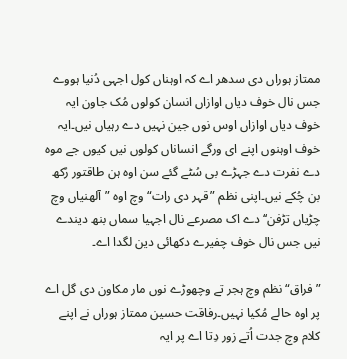ممتاز ہوراں دی سدھر اے کہ اوہناں کول اجہی دُنیا ہووے جس نال خوف دیاں اوازاں انسان کولوں مُک جاون ایہ خوف دیاں اوازاں اوس نوں جین نہیں دے رہیاں نیں۔ایہ خوف اوہنوں اپنے ای ورگے انساناں کولوں نیں کیوں جے موہ دے نفرت دے جہڑے بی سُٹے گئے سن اوہ ہن طاقتور رُکھ بن چُکے نیں۔اپنی نظم ”قہر دی رات“ وچ اوہ ”آلھنیاں وچ چڑیاں تڑفن‘‘دے اک مصرعے نال اجہیا سماں بنھ دیندے نیں جس نال خوف چفیرے دکھائی دین لگدا اے۔

”فراق“نظم وچ ہجر تے وچھوڑے نوں مار مکاون دی گل اے پر اوہ حالے مُکیا نہیں۔رفاقت حسین ممتاز ہوراں نے اپنے کلام وچ جدت اُتے زور دِتا اے پر ایہ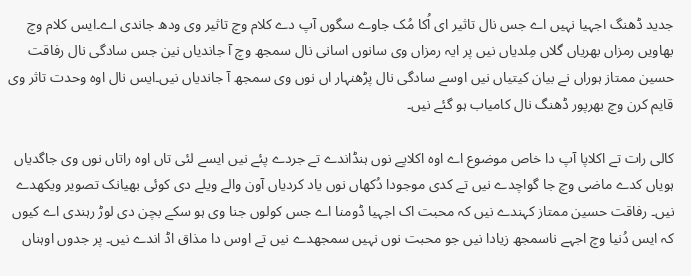جدید ڈھنگ اجہیا نہیں اے جس نال تاثیر ای اُکا مُک جاوے سگوں آپ دے کلام وچ تاثیر وی ودھ جاندی اے۔ایس کلام وچ بھاویں رمزاں بھریاں گلاں مِلدیاں نیں پر ایہ رمزاں وی سانوں اسانی نال سمجھ وچ آ جاندیاں نین جس سادگی نال رفاقت حسین ممتاز ہوراں نے بیان کیتیاں نیں اوسے سادگی نال پڑھنہار اں نوں وی سمجھ آ جاندیاں نیں۔ایس نال اوہ وحدت تاثر وی قایم کرن وچ بھرپور ڈھنگ نال کامیاب ہو گئے نیں۔

کالی رات تے اکلاپا آپ دا خاص موضوع اے اوہ اکلاپے نوں ہنڈاندے تے جردے پئے نیں ایسے لئی تاں اوہ راتاں نوں وی جاگدیاں ہویاں کدے ماضی وچ جا گواچدے نیں تے کدی موجودا دُکھاں نوں یاد کردیاں آون والے ویلے دی کوئی بھیانک تصویر ویکھدے نیں۔ رفاقت حسین ممتاز کہندے نیں کہ محبت اک اجہیا ڈومنا اے جس کولوں جنا وی ہو سکے بچن دی لوڑ رہندی اے کیوں کہ ایس دُنیا وچ اجہے ناسمجھ زیادا نیں جو محبت نوں نہیں سمجھدے نیں تے اوس دا مذاق اڈ اندے نیں۔ پر جدوں اوہناں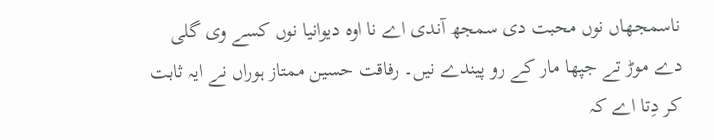ناسمجھاں نوں محبت دی سمجھ آندی اے نا اوہ دیوانیا نوں کسے وی گلی دے موڑ تے جپھا مار کے رو پیندے نیں۔ رفاقت حسین ممتاز ہوراں نے ایہ ثابت کر دِتا اے کہ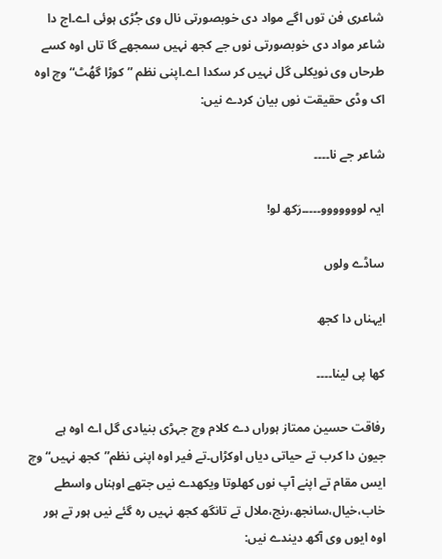شاعری فن توں اگے مواد دی خوبصورتی نال وی جُڑی ہوئی اے۔اج دا شاعر مواد دی خوبصورتی نوں جے کجھ نہیں سمجھے گا تاں اوہ کسے طرحاں وی نویکلی گل نہیں کر سکدا اے۔اپنی نظم ”کوڑا گھُٹ“ وچ اوہ اک وڈی حقیقت نوں بیان کردے نیں:

شاعر جے نا۔۔۔۔

ایہ لووووووو۔۔۔۔۔رَکھ لو!

ساڈے ولوں

ایہناں دا کجھ

کھا پی لینا۔۔۔۔

رفاقت حسین ممتاز ہوراں دے کلام وچ جہڑی بنیادی گل اے اوہ ہے جیون دا کرب تے حیاتی دیاں اوکڑاں۔تے فیر اوہ اپنی نظم”کجھ نہیں“ وچ ایس مقام تے اپنے آپ نوں کھلوتا ویکھدے نیں جتھے اوہناں واسطے خاب،خیال،سانجھ،رنج،ملال تے تانگھ کجھ نہیں رہ گئے نیں ہور تے ہور اوہ ایوں وی آکھ دیندے نیں: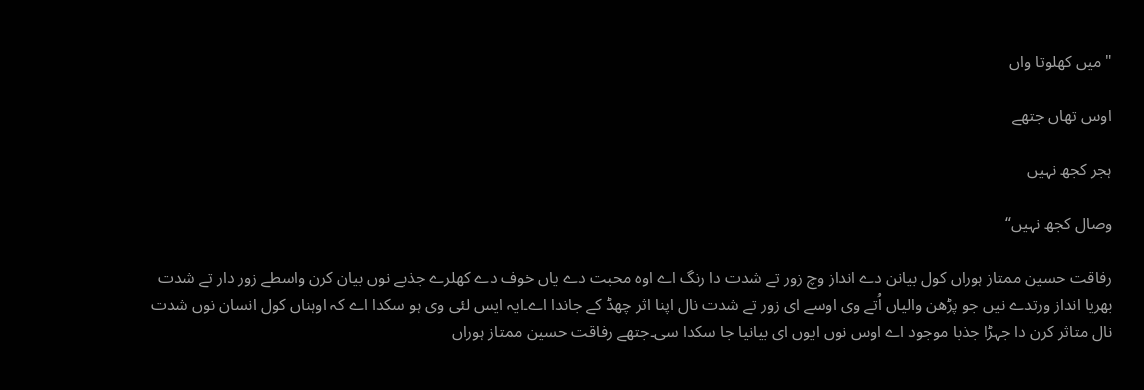"میں کھلوتا واں

اوس تھاں جتھے

ہجر کجھ نہیں

وصال کجھ نہیں“

رفاقت حسین ممتاز ہوراں کول بیانن دے انداز وچ زور تے شدت دا رنگ اے اوہ محبت دے یاں خوف دے کھلرے جذبے نوں بیان کرن واسطے زور دار تے شدت بھریا انداز ورتدے نیں جو پڑھن والیاں اُتے وی اوسے ای زور تے شدت نال اپنا اثر چھڈ کے جاندا اے۔ایہ ایس لئی وی ہو سکدا اے کہ اوہناں کول انسان نوں شدت نال متاثر کرن دا جہڑا جذبا موجود اے اوس نوں ایوں ای بیانیا جا سکدا سی۔جتھے رفاقت حسین ممتاز ہوراں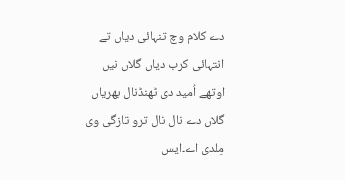دے کلام وچ تنہائی دیاں تے انتہائی کرب دیاں گلاں نیں اوتھے اُمید دی ٹھنڈنال بھریاں گلاں دے نال نال ترو تازگی وی مِلدی اے۔ایس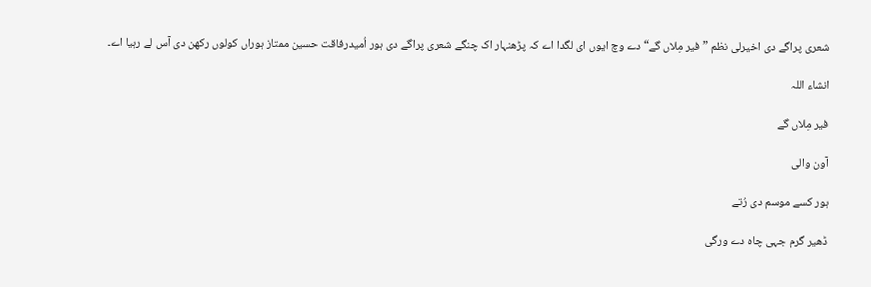شعری پراگے دی اخیرلی نظم ”فیر مِلاں گے“ دے وچ ایوں ای لگدا اے کہ پڑھنہار اک چنگے شعری پراگے دی ہور اُمیدرفاقت حسین ممتاز ہوراں کولوں رکھن دی آس لے رہیا اے۔

انشاء اللہ

فیر مِلاں گے

آون والی

ہور کسے موسم دی رُتے

ڈھیر گرم جہی چاہ دے ورگی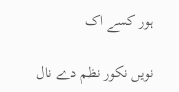ہور کسے اک

نویں نکور نظم دے نال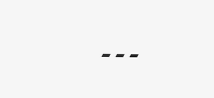۔۔۔